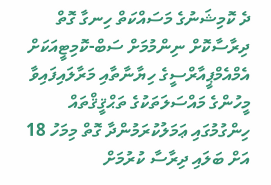ދެ ކޮމިޝަނުގެ މަސައްކަތް ހިނގާ ގޮތް ދިރާސާކޮށް ނިންމުމަށް ސަބް-ކޮމިޓީއަކަށް
އެމްއެމްޕީއާރްސީގެ ހިޔާނާތާއި މަރާލައިފައިވާ މީހުންގެ މައްސަލަތަކުގެ ތަޙްޤީޤްތައް ހިންގުމުގައި ޢަމަލުކުރަމުންދާ ގޮތް މިމަހު 18 އަށް ބަލައި ދިރާސާ ކުރުމަށް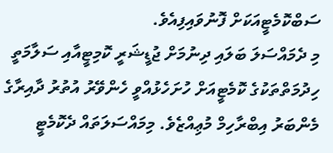ސަބްކޮމެޓީއަކަށް ފޮނުވައިފިއެވެ.
މި ދެމައްސަލަ ބަލައި ދިނުމަށް ޖުޑީޝަރީ ކޮމިޓީއާއި ސަލާމަތީ ހިދުމަތްތަކުގެ ކޮމެޓީއަށް ހުށަހެޅުއްވީ ހެންވޭރު އުތުރު ދާއިރާގެ މެންބަރު އިބްރާހިމް މުޢިއްޒެވެ. މިމައްސަލަތައް ދެކޮމެޓީ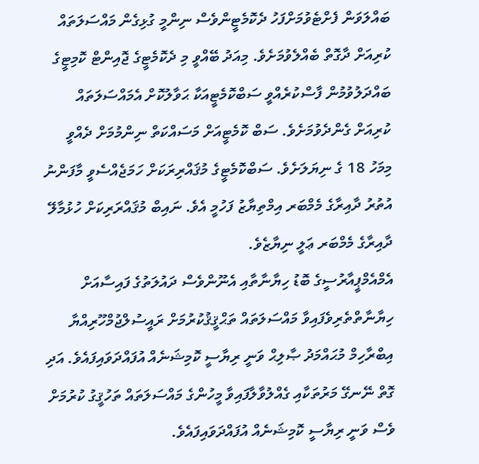ބައްލަވަން ފެށްޓެވުމަށްފަހު ދެކޮމެޓީންވެސް ނިންމީ ގުޅިގެން މައްސަލަތައް ކުރިއަށް ދާގޮތް ބެއްލެވުމަށެވެ. މިއަދު ބޭއްވީ މި ދެކޮމެޓީގެ ޖޮއިންޓް ކޮމިޓީގެ ބައްދަލުވުމުން ފާސްކުރެއްވީ ސަބްކޮމެޓީއަކާ ޙަވާލުކޮށް އެމައްސަލަތައް ކުރިއަށް ގެންދެވުމަށެވެ. ސަބް ކޮމެޓީއަށް މަސައްކަތް ނިންމުމަށް ދެއްވީ މިމަހު 18 ގެ ނިޔަލަށެވެ. ސަބްކޮމެޓީގެ މުޤައްރިރަކަށް ހަމަޖެއްސެވީ މާފަންނު އުތުރު ދާއިރާގެ މެމްބަރ އިމްތިޔާޒު ފަހުމީ އެވެ. ނައިބް މުޤައްރަރިކަށް ހުޅުމާލޭ ދާއިރާގެ މެމްބަރ ޢަލީ ނިޔާޒެވެ.
އެމްއެމްޕީއާރުސީގެ ބޮޑު ހިޔާނާތާއި އެނޫންވެސް ދައުލަތުގެ ފައިސާއަށް ހިޔާނާތްތެރިވެފައިވާ މައްސަލަތައް ތަޙްޤީޤުކުރުމަށް ރައީސުލްޖުމްހޫރިއްޔާ އިބްރާހިމް މުޙައްމަދު ޞާލިޙް ވަނީ ރިޔާސީ ކޮމިޝަނެއް އުފައްދަވައިފައެވެ. އަދި ގޮތް ނޭނގޭ މަރުތަކާއި ގެއްލުވާލާފައިވާ މީހުންގެ މައްސަލަތައް ތަހުޤީގު ކުރުމަށް ވެސް ވަނީ ރިޔާސީ ކޮމިޝަނެއް އުފައްދަވައިފައެވެ.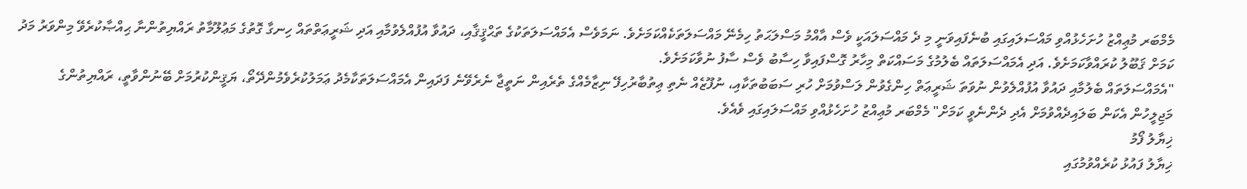މެމްބަރ މުޢިއްޒު ހުށަހެޅުއްވި މައްސަލައިގައި ބުނެފައިވަނީ މި ދެ މައްސަލައަކީ ވެސް އާއްމު މަސްލަޙަތު ހިމެނޭ މައްސަލަތަކެއްކަމަށެވެ. ނަމަވެސް އެމައްސަލަތަކުގެ ތަޙްޤީޤާއި، ދައުވާ އުފުއްލެވުމާއި އަދި ޝަރީޢަތްތައް ހިނގާ ގޮތުގެ މަޢުލޫމާތު ރައްޔިތުންނާ ޙިއްޞާކުރެވޭ މިންވަރު މަދު ކަމަށް ޤަބޫލު ކުރައްވާކަމަށެވެ. އަދި އެމައްސަލަތައް ބެލުމުގެ މަސައްކަތް މިހާރު ގޮސްފައިވާ ހިސާބު ވެސް ސާފު ނުވާކަމަށެވެ.
"އެމައްސަލަތައް ބެލުމާއި ދައުވާ އުފުއްލެވުން ނުވަތަ ޝަރީޢަތް ހިންގެވުން ލަސްވުމަށް ހުރި ސަބަބުތަކާއި، ނުފޫޒެއް ނެތި ޢިތުބާރުހިފޭ ނިޒާމެއްގެ ތެރެއިން ނަތީޖާ ނެރެވޭނެ ފަދައިން އެމައްސަލަތަކާމެދު ޢަމަލުކުރެވެމުންދޭތޯ، ޔަޤީންކުރުމަށް ބޭނުންވާތީ، ރައްޔިތުންގެ މަޖިލީހުން އެކަން ބަލައިދެއްވުމަށް އެދި ދެންނެވީ ކަމަށް" މެމްބަރ މުޢިއްޒު ހުށަހެޅުއްވި މައްސަލައިގައި ވެއެވެ.
ޚިޔާލު ފޯމު
ޚިޔާލު ފައުޅު ކުރެއްވުމުގައި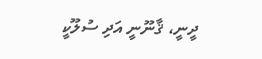ދީނީ، ޤާނޫނީ އަދި ސުލޫކީ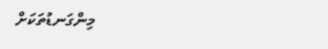މިންގަނޑުތަކަށް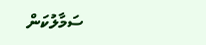ސަމާލުކަން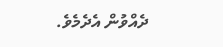ދެއްވުން އެދެމެވެ.